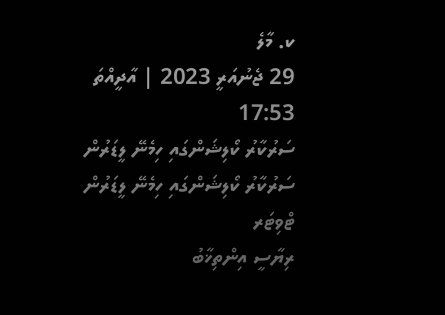ކ. މާލެ
29 ޖެނުއަރީ 2023 | އާދީއްތަ 17:53
ސަރުކާރު ކޯލިޝަންގައި ހިމެނޭ ލީޑަރުން
ސަރުކާރު ކޯލިޝަންގައި ހިމެނޭ ލީޑަރުން
ޓްވިޓަރ
ރިޔާސީ އިންތިޚާބު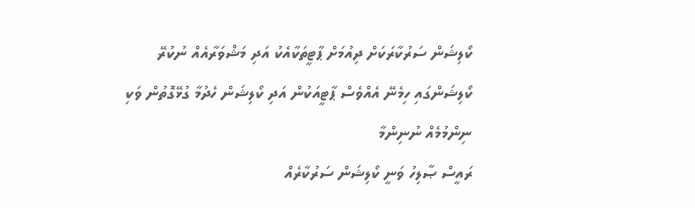ކޯލިޝަން ސަރުކާރަކަށް ދިއުމަށް ޕާޓީތަކާއެކު އަދި މަޝްވަރާއެއް ނުކުރޭ
ކޯލިޝަންގައި ހިމެނޭ އެއްވެސް ޕާޓީއަކުން އަދި ކޯލިޝަން ހެދުމާ ގުޅޭގޮތުން ވަކި ނިންމުމެއް ނުނިންމާ
ރައީސް ޞާލިހު ވަނީ ކޯލިޝަން ސަރުކާރެއް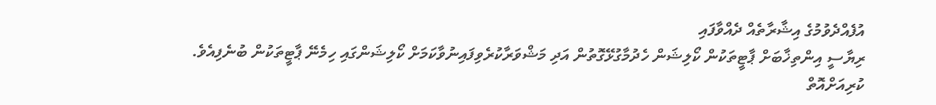އުފެއްދެވުމުގެ އިޝާރާތެއް ދެއްވާފައި
ރިޔާސީ އިންތިޚާބަށް ޕާޓީތަކުން ކޯލިޝަން ހެދުމާގުޅޭގޮތުން އަދި މަޝްވަރާކުރެވިފައިނުވާކަމަށް ކޯލިޝަންގައި ހިމެނޭ ޕާޓީތަކުން ބުނެފިއެވެ.
ކުރިއަށްއޮތް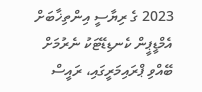2023 ގެ ރިޔާސީ އިންތިޚާބަށް އެމްޑީޕީން ކެނޑިޑޭޓަކު ނެރުމަށް ބޭއްވި ޕްރައިމަރީގައި، ރައީސް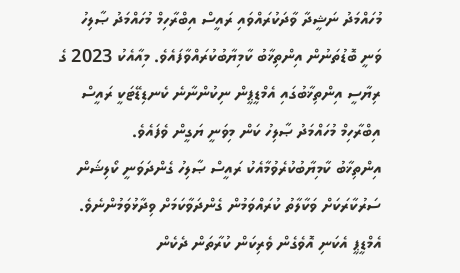މުހައްމަދު ނަޝީދާ ވާދަކުރައްވައި ރައީސް އިބްރާހިމް މުހައްމަދު ޞާލިހު ވަނީ ބޮޑުތަނުން އިންތިޚާބު ކާމިޔާބުކުރައްވާފައެވެ. މިއާއެކު 2023 ގެ ރިޔާސީ އިންތިޚާބުގައި އެމްޑީޕީން ނިކުންނާނެ ކެނޑިޑޭޓަކީ ރައީސް އިބްރާހިމް މުހައްމަދު ޞާލިހު ކަން މިވަނީ ޔަގީން ވެފައެވެ.
އިންތިޚާބު ކާމިޔާބުކުރެވުމާއެކު ރައީސް ޞާލިހު ގެންދަވަނީ ކޯލިޝަން ސަރުކާރަކަށް ވަކާލާތު ކުރައްވަމުން ގެންދަވާކަމަށް ވިދާޅުވަމުންނެވެ. އެމްޑީޕީ އެކަނި އޮވެގެން ވެރިކަން ކުރާތަން ދެކެން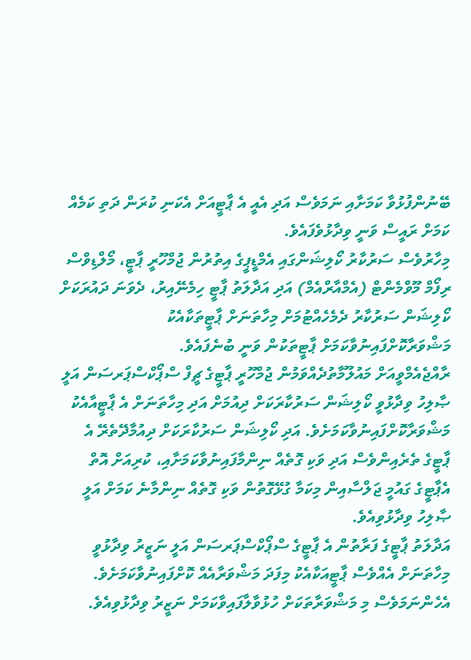ބޭނުންފުޅުވާ ކަމަށާއި ނަމަވެސް އަދި އެއީ އެ ޕާޓީއަށް އެކަނި ކުރަން ދަތި ކަމެއް ކަމަށް ރައީސް ވަނީ ވިދާޅުވެފައެވެ.
މިހާރުވެސް ސަރުކާރު ކޯލިޝަންގައި އެމްޑީޕީގެ އިތުރުން ޖުމްހޫރީ ޕާޓީ، މޯލްޑިވްސް ރިފޯމް މޫވްމެންޓް (އެމްއާރްއެމް) އަދި އަދާލަތު ޕާޓީ ހިމެނޭއިރު، ދެވަނަ ދައުރަކަށް ކޯލިޝަން ސަރުކާރު ދެމެހެއްޓުމަށް މިހާތަނަށް ޕާޓީތަކާއެކު މަޝްވަރާކޮށްފައިނުވާކަމަށް ޕާޓީތަކުން ވަނީ ބުނެފައެވެ.
ރާއްޖެއެމްވީއަށް މައުލޫމާތުދެއްވަމުން ޖުމްހޫރީ ޕާޓީގެ ޗީފް ސްޕޯކްސްޕަރސަން އަލީ ޞާލިހު ވިދާޅުވީ ކޯލިޝަން ސަރުކާރަކަށް ދިއުމަށް އަދި މިހާތަނަށް އެ ޕާޓީއާއެކު މަޝްވަރާކޮށްފައިނުވާކަމަށެވެ. އަދި ކޯލިޝަން ސަރުކާރަކަށް ދިއުމާދޭތެރޭ އެ ޕާޓީގެ ތެރެއިންވެސް އަދި ވަކި ގޮތެއް ނިންމާފައިނުވާކަމަށާއި، ކުރިއަށް އޮތް އެޕާޓީގެ ގައުމީ ޖަލްސާއިން މިކަމާ ގުޅޭގޮތުން ވަކި ގޮތެއް ނިންމާނެ ކަމަށް އަލީ ޞާލިހު ވިދާޅުވިއެވެ.
އަދާލަތު ޕާޓީގެ ފަރާތުން އެ ޕާޓީގެ ސްޕޯކްސްޕަރސަން އަލީ ނަޒީރު ވިދާޅުވީ މިހާތަނަށް އެއްވެސް ޕާޓީއަކާއެކު މިފަދަ މަޝްވަރާއެއް ކޮށްފައިނުވާކަމަށެވެ. އެހެންނަމަވެސް މި މަޝްވަރާތަކަށް ހުޅުވާލާފައިވާކަމަށް ނަޒީރު ވިދާޅުވިއެވެ.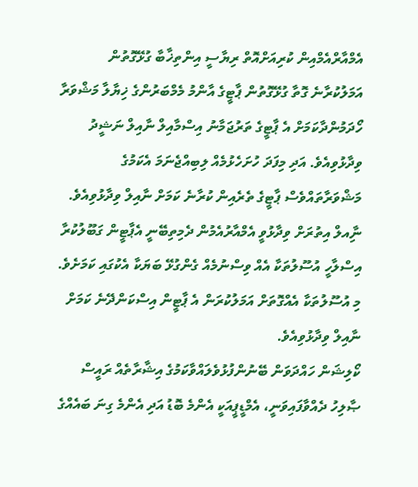އެމްއާރްއެމްއިން ކުރިއަށްއޮތް ރިޔާސީ އިންތިޚާބާ ގުޅޭގޮތުން އަމަލުކުރާނެ ގޮތާ ގުޅޭގޮތުން ޕާޓީގެ އާންމު މެމްބަރުންގެ ޚިޔާލާ މަޝްވަރާ ހޯދަމުންދާކަމަށް އެ ޕާޓީގެ ތަރުޖަމާނު އިސްމާއިލް ނާއިލް ނަޝީދު ވިދާޅުވިއެވެ. އަދި މިފަދަ ހުށަހެޅުމެއް ލިބިއްޖެނަމަ އެކަމުގެ މަޝްވަރާތައްވެސް ޕާޓީގެ ތެރެއިން ކުރާނެ ކަމަށް ނާއިލް ވިދާޅުވިއެވެ.
ނާިއލް އިތުރަށް ވިދާޅުވީ އެމްއާރުއެމުން ދެމިތިބޭނީ އެޕާޓީން ގަބޫލުކުރާ އިސްލާހީ އުސޫލުތަކާ އެއް ވިސްނުމެއް ގެންގުޅޭ ބަޔަކާ އެކުގައި ކަމަށެވެ. މި އުސޫލުތަކާ އެއްގޮތަށް އަމަލުކުރަން އެ ޕާޓީން އިސްކަންދޭނެ ކަމަށް ނާއިލް ވިދާޅުވިއެވެ.
ކޯލިޝަން ހައްދަވަން ބޭނުންފުޅުވެލައްވާކަމުގެ އިޝާރާތެއް ރައީސް ޞާލިހު ދެއްވާފައިވަނީ، އެމްޑީޕީއަކީ އެންމެ ބޮޑު އަދި އެންމެ ގިނަ ބައެއްގެ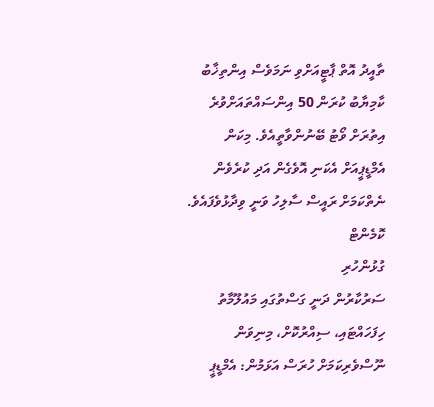ތާއީދު އޮތް ޕާޓީއަށްވި ނަމަވެސް އިންތިޚާބު ކާމިޔާބު ކުރަން 50 އިންސައްތައަށްވުރެ އިތުރަށް ވޯޓު ބޭނުންވާތީއެވެ. މިކަން އެމްޑީޕީއަށް އެކަނި އޮވެގެން އަދި ކުރެވެން ނެތްކަމަށް ރައީސް ސާލިހު ވަނީ ވިދާޅުވެފައެވެ.
ކޮމެންޓް
ގުޅުންހުރި
ސަރުކާރުން ދަނީ ގަސްތުގައި މައުލޫމާތު ހިފަހައްޓައި، ސިއްރުކޮށް، މިނިވަން ނޫސްވެރިކަމަށް ހުރަސް އަޅަމުން: އެމްޑީޕީ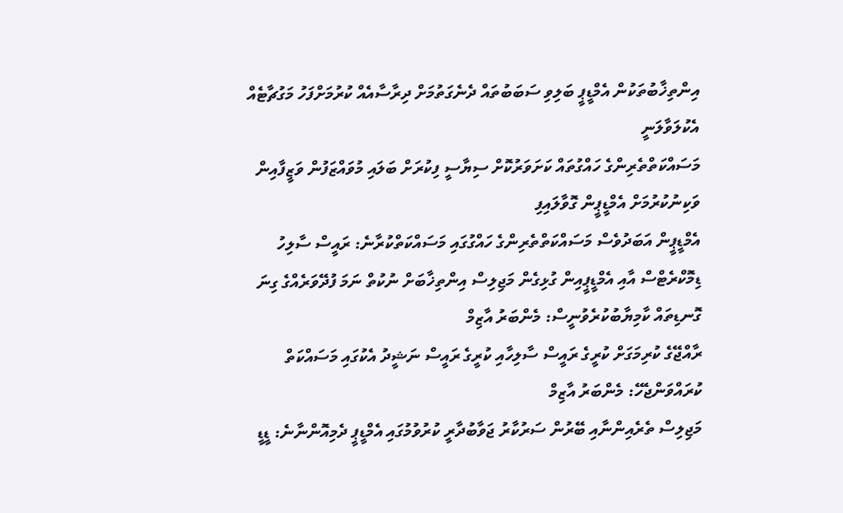އިންތިޚާބުތަކުން އެމްޑީޕީ ބަލިވި ސަބަބުތައް ދެނެގަތުމަށް ދިރާސާއެއް ކުރުމަށްފަހު މަގުޗާޓެއް އެކުލަވާލަނީ
މަސައްކަތްތެރިންގެ ހައްގުތައް ކަށަވަރުކޮށް ސިޔާސީ ފިކުރަށް ބަލައި މުވައްޒަފުން ވަޒީފާއިން ވަކިނުކުރުމަށް އެމްޑީޕީން ގޮވާލައިފި
އެމްޑީޕީން އަބަދުވެސް މަސައްކަތްތެރިންގެ ހައްގުގައި މަސައްކަތްކުރާނެ: ރައީސް ސާލިހު
ޑިމޮކްރެޓްސް އާއި އެމްޑީޕީއިން ގުޅިގެން މަޖިލިސް އިންތިޚާބަށް ނުކުތް ނަމަ ފުދޭވަރެއްގެ ގިނަ ގޮނޑިތައް ކާމިޔާބުކުރެވުނީސް: މެންބަރު އާޒިމް
ރާއްޖޭގެ ކުރިމަގަށް ކުރީގެ ރައީސް ސާލިހާއި ކުރީގެ ރައީސް ނަޝީދު އެކުގައި މަސައްކަތް ކުރައްވަންޖެހޭ: މެންބަރު އާޒިމް
މަޖިލިސް ތެރެއިންނާއި ބޭރުން ސަރުކާރު ޖަވާބުދާރީ ކުރުވުމުގައި އެމްޑީޕީ ދެމިއޮންނާނެ: ޑީޑީ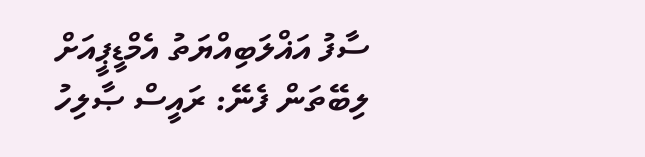ސާފު އަޣްލަބިއްޔަތު އެމްޑީޕީއަށް ލިބޭތަން ފެނޭ: ރައީސް ޞާލިހު